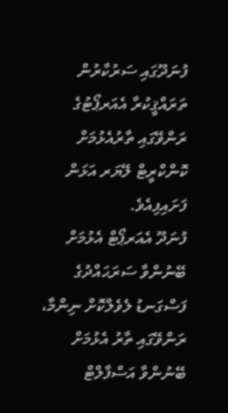ފުނަދޫގައި ސަރުކާރުން ތަރައްޤީކުރާ އެއަރޕޯޓުގެ ރަންވޭގައި ތާރުއެޅުމަށް ކޮންކްރީޓް ލޭޔަރ އަޅަން ފަށައިފިއެވެ.
ފުނަދޫ އެއަރޕޯޓް އެޅުމަށް ބޭނުންވާ ސަރަޙައްދުގެ ފަސްގަނޑު ލެވެލްކޮށް ނިންމާ، ރަންވޭގައި ތާރު އެޅުމަށް ބޭނުންވާ އަސްފާލްޓް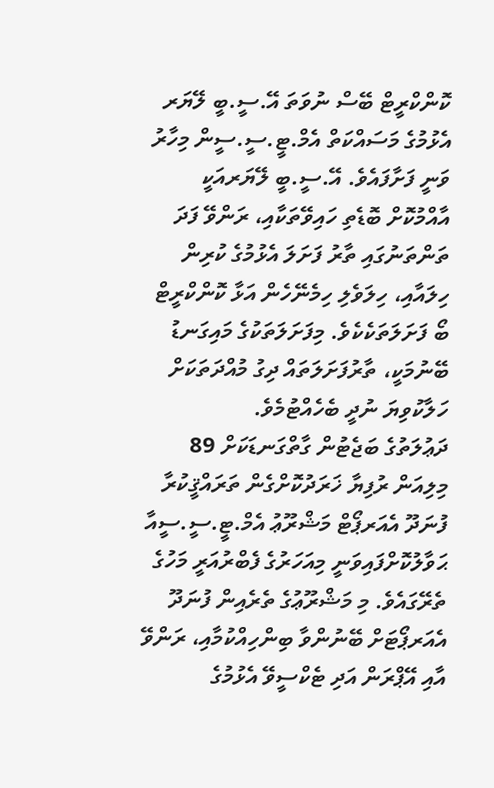ކޮންކްރީޓް ބޭސް ނުވަތަ އޭ.ސީ.ބީ ލޭޔަރ އެޅުމުގެ މަސައްކަތް އެމް.ޓީ.ސީ.ސީން މިހާރު ވަނީ ފަށާފައެވެ. އޭ.ސީ.ބީ ލޭޔަރއަކީ އާއްމުކޮށް ބޮޑެތި ހައިވޭތަކާއި، ރަންވޭ ފަދަ ތަންތަނުގައި ތާރު ފަށަލަ އެޅުމުގެ ކުރިން ހިލައާއި، ހިލަވެލި ހިމެނޭހެން އަޅާ ކޮންކްރީޓް ބޯ ފަށަލަތަކެކެވެ. މިފަށަލަތަކުގެ މައިގަނޑު ބޭނުމަކީ، ތާރުފަށަލަތައް ދިގު މުއްދަތަކަށް ހަލާކުވިޔަ ނުދީ ބެހެއްޓުމެވެ.
ދަޢުލަތުގެ ބަޖެޓުން ގާތްގަނޑަކަށް 89 މިލިއަން ރުފިޔާ ޚަރަދުކޮށްގެން ތަރައްޤީކުރާ ފުނަދޫ އެއަރޕޯޓް މަޝްރޫޢު އެމް.ޓީ.ސީ.ސީއާ ޙަވާލުކޮށްފައިވަނީ މިއަހަރުގެ ފެބްރުއަރީ މަހުގެ ތެރޭގައެވެ. މި މަޝްރޫޢުގެ ތެރެއިން ފުނަދޫ އެއަރޕޯޓަށް ބޭނުންވާ ބިންހިއްކުމާއި، ރަންވޭ އާއި އޭޕްރަން އަދި ޓެކްސީވޭ އެޅުމުގެ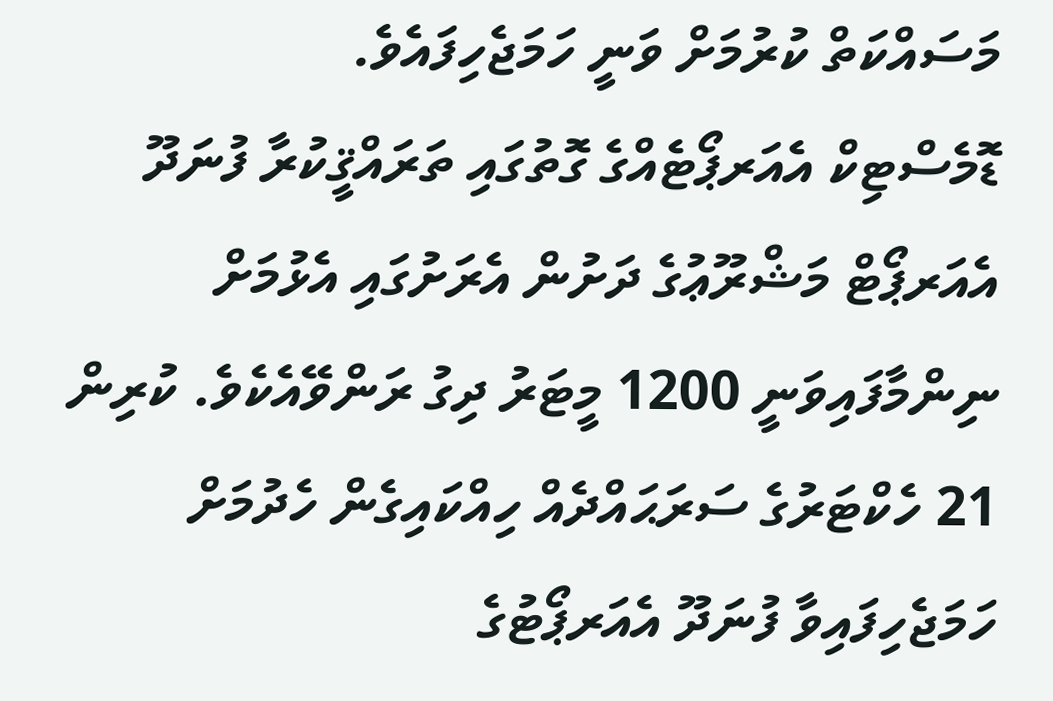މަސައްކަތް ކުރުމަށް ވަނީ ހަމަޖެހިފައެވެ.
ޑޮމެސްޓިކް އެއަރޕޯޓެއްގެ ގޮތުގައި ތަރައްޤީކުރާ ފުނަދޫ އެއަރޕޯޓް މަޝްރޫޢުގެ ދަށުން އެރަށުގައި އެޅުމަށް ނިންމާފައިވަނީ 1200 މީޓަރު ދިގު ރަންވޭއެކެވެ. ކުރިން 21 ހެކްޓަރުގެ ސަރަޙައްދެއް ހިއްކައިގެން ހެދުމަށް ހަމަޖެހިފައިވާ ފުނަދޫ އެއަރޕޯޓުގެ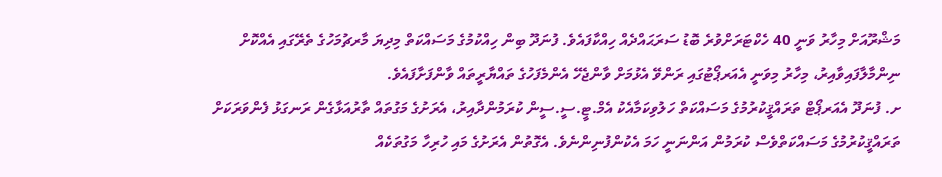މަޝްރޫއަށް މިހާރު ވަނީ 40 ހެކްޓަރަށްވުރެ ބޮޑު ސަރަޙައްދެއް ހިއްކާފައެވެ. ފުނަދޫ ބިން ހިއްކުމުގެ މަސައްކަތް މިދިޔަ މާރޗުމަހުގެ ތެރޭގައި އެއްކޮށް ނިންމާލާފައިވާއިރު، މިހާރު މިވަނީ އެއަރޕޯޓުގައި ރަންވޭ އެޅުމަށް ވާންޖެހޭ އެންމެފަހުގެ ތައްޔާރީތައް ވާންފަށާފައެވެ.
ށ. ފުނަދޫ އެއަރޕޯޓް ތަރައްޤީކުރުމުގެ މަސައްކަތް ހަލުވިކަމާއެކު އެމް.ޓީ.ސީ.ސީން ކުރަމުންދާއިރު، އެރަށުގެ މަގުތައް ތާރުއަޅާގެން ރަނގަޅު ފެންވަރަކަށް ތަރައްޤީކުރުމުގެ މަސައްކަތްވެސް ކުރަމުން އަންނަނީ ހަމަ އެކުންފުނިންނެވެ. އެގޮތުން އެރަށުގެ މައި ހުރިހާ މަގުތަކެއް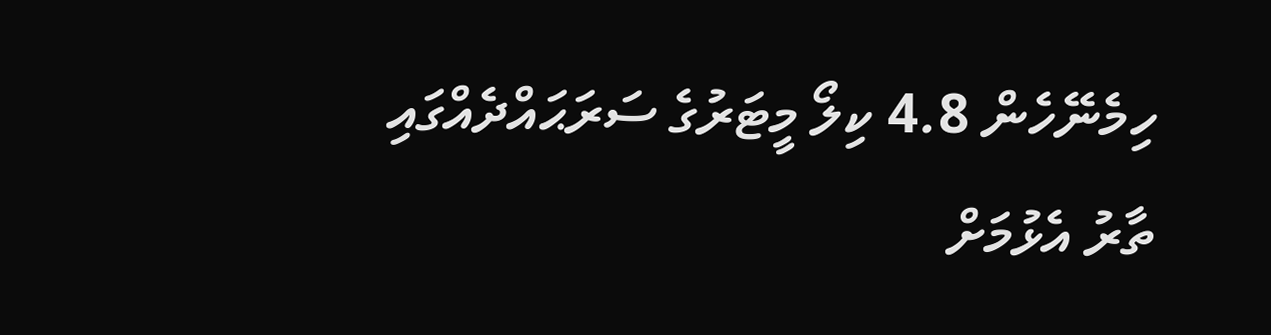ހިމެނޭހެން 4.8 ކިލޯ މީޓަރުގެ ސަރަޙައްދެއްގައި ތާރު އެޅުމަށް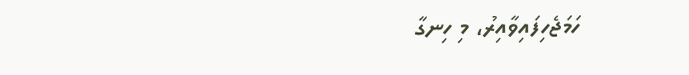ހަމަޖެހިފައިވާއިރު، މި ހިނގާ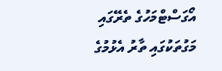އޯގަސްޓްމަހުގެ ތެރޭގައި މަގުތަކުގައި ތާރު އެޅުމުގެ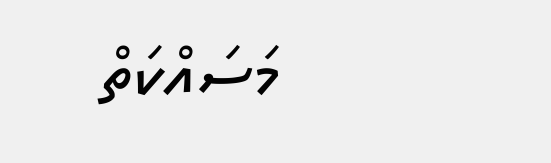މަސައްކަތް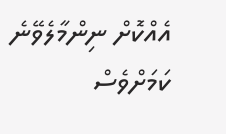އެއްކޮށް ނިންމާލެވޭނެ ކަމަށްވެސް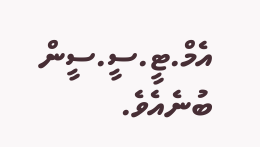އެމް.ޓީ.ސީ.ސީން ބުނެއެވެ.